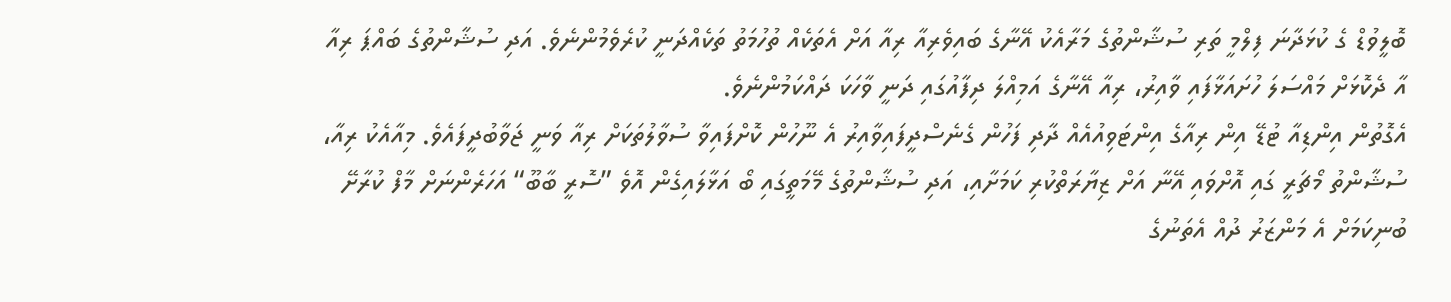ބޮލީވުޑް ގެ ކުޅަދާނަ ފިލްމީ ތަރި ސުޝާންތުގެ މަރާއެކު އޭނާގެ ބައިވެރިއާ ރިއާ އަށް އެތަކެއް ތުހުމަތު ތަކެއްދަނީ ކުރެވެމުންނެވެ. އަދި ސުޝާންތުގެ ބައްޕަ ރިއާ އާ ދެކޮޅަށް މައްސަލަ ހުށައަޅާފައި ވާއިރު، ރިއާ އޭނާގެ އަމިއްލަ ދިފާއުގައި ދަނީ ވާހަކަ ދައްކަމުންނެވެ.
އެގޮތުން އިންޑިއާ ޓުޑޭ އިން ރިއާގެ އިންޓަވިއުއެއް ދާދި ފަހުން ގެނެސްދީފައިވާއިރު އެ ނޫހުން ކޮށްފައިވާ ސުވާލުތަކަށް ރިއާ ވަނީ ޖަވާބުދީފައެވެ. މިއާއެކު ރިއާ، ސުޝާންތު މޯޗަރީ ގައި އޮށްވައި އޭނާ އަށް ޒިޔާރަތްކުރި ކަމަށާއި، އަދި ސުޝާންތުގެ މޭމަތީގައި ބޯ އަޅާލައިގެން އޮވެ ”ސޮރީ ބާބޫ“ އަހަރެންނަށް މާފް ކުރާށޭ ބުނިކަމަށް އެ މަންޒަރު ދުއް އެތަނުގެ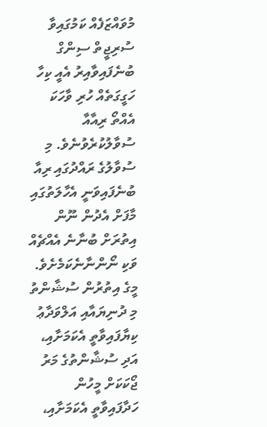މުވައްޒަފެއް ކަމުގައިވާ ސުރިޖީތް ސިންގް ބުނެފައިވާއިރު އެއީ ކިހާ ހަގީގަތެއް ހުރި ވާހަކަ އެއްތޯ ރިއާއާ ސުވާލުކުރެވުނެވެ. މި ސުވާލުގެ ރައްދުގައި ރިއާ ބުނެފައިވަނީ އެހާލަތުގައި މާފަށް އެދުން ނޫން އިތުރަށް ބުނާނެ އެއްޗެއް ވަކި ނޯންނާނެކަމެށެވެ. މީގެ އިތުރުން ސުޝާންތު މި ދުނިޔައާއި އަލްވަދާޢު ކިޔާފައިވާތީ އެކަމަށާއި، އަދި ސުޝާންތުގެ މަރު ޖޯކަކަށް މީހުން ހަދާފައިވާތީ އެކަމަށާއި،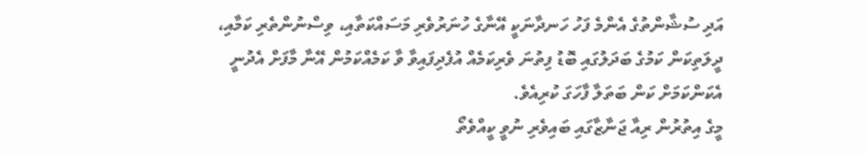އަދި ސުޝާންތުގެ އެންމެ ފަހު ހަނދާނަކީ އޭނާގެ ހުނަރުވެރި މަސައްކަތާއި، ވިސްނުންތެރި ކަމާއި، ދީލަތިކަން ކަމުގެ ބަދަލުގައި ބޮޑު ފިތުނަ ވެރިކަމެއް އުފެދިފައިވާ ވާ ކަމެއްކަމުން އޭނާ މާފަށް އެދުނީ އެކަންކަމަށް ކަން ބަތަލާ ފާހަގަ ކުރިއެވެ.
މީގެ އިތުރުން ރިއާ ޖަނާޒާގައި ބައިވެރި ނުވީ ކީއްވެތޯ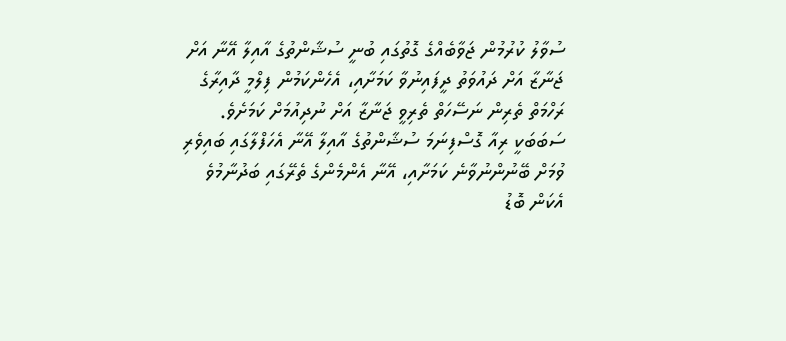ސުވާލު ކުރުމުން ޖަވާބެއްގެ ގޮތުގައި ބުނީ ސުޝާންތުގެ އާއިލާ އޭނާ އަށް ޖަނާޒާ އަށް ދައުވަތު ދީފައިނުވާ ކަމަށާއި، އެހެންކަމުން ފިލްމީ ދާއިރާގެ ރަހްމަތް ތެރިން ނަސޭހަތް ތެރިވީ ޖަނާޒާ އަށް ނުދިއުމަށް ކަމަށެވެ. ސަބަބަކީ ރިއާ ގޮސްފިނަމަ ސުޝާންތުގެ އާއިލާ އޭނާ އެހަފްލާގައި ބައިވެރި ވުމަށް ބޭނުންނުވާނެ ކަމަށާއި، އޭނާ އެންމެންގެ ތެރޭގައި ބަދުނާމުވެ އެކަން ބޮޑު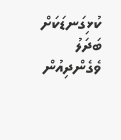ކުޅިގަނޑަކަށް ބަދަލު ވެގެންދިއުން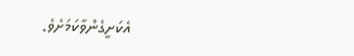އެކަށީގެންވާކަމަށެވެ.